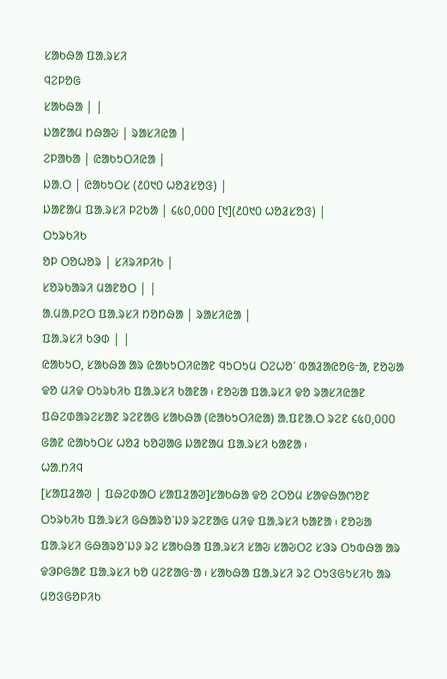ᱥᱟᱠᱷᱟ ᱯᱟᱹᱨᱥᱤ
ᱧᱮᱞᱚᱜ
ᱥᱟᱠᱷᱟ | |
ᱡᱟᱱᱟᱢ ᱴᱷᱟᱶ | ᱨᱟᱥᱤᱭᱟ |
ᱮᱞᱟᱠᱟ | ᱭᱟᱠᱩᱛᱤᱭᱟ |
ᱡᱟᱹᱛ | ᱭᱟᱠᱩᱛᱥ (᱒᱐᱑᱐ ᱦᱚᱲᱥᱚᱝ) |
ᱡᱟᱱᱟᱢ ᱯᱟᱹᱨᱥᱤ ᱞᱮᱠᱟ | ᱔᱕᱐,᱐᱐᱐ [᱑](᱒᱐᱑᱐ ᱦᱚᱲᱥᱚᱝ) |
ᱛᱩᱨᱠᱤᱠ
ᱚᱞ ᱛᱚᱦᱚᱨ | ᱥᱤᱨᱤᱞᱤᱠ |
ᱥᱚᱨᱠᱟᱨᱤ ᱢᱟᱱᱚᱛ | |
ᱟᱹᱢᱟᱹᱞᱮᱛ ᱯᱟᱹᱨᱥᱤ ᱴᱚᱴᱷᱟ | ᱨᱟᱥᱤᱭᱟ |
ᱯᱟᱹᱨᱥᱤ ᱠᱳᱰ | |
ᱭᱟᱠᱩᱛ, ᱥᱟᱠᱷᱟ ᱟᱨ ᱭᱟᱠᱩᱛᱤᱭᱟᱱ ᱧᱩᱛᱩᱢ ᱛᱮᱦᱚᱸ ᱵᱟᱲᱟᱭᱚᱜᱼᱟ, ᱱᱚᱶᱟ ᱫᱚ ᱢᱤᱫ ᱛᱩᱨᱠᱤᱠ ᱯᱟᱹᱨᱥᱤ ᱠᱟᱱᱟ ᱾ ᱱᱚᱶᱟ ᱯᱟᱹᱨᱥᱤ ᱫᱚ ᱨᱟᱥᱤᱭᱟᱱ ᱯᱷᱮᱰᱟᱨᱮᱥᱟᱱ ᱨᱮᱱᱟᱜ ᱥᱟᱠᱷᱟ (ᱭᱟᱠᱩᱛᱤᱭᱟ) ᱟᱹᱯᱱᱟᱹᱛ ᱨᱮᱱ ᱔᱕᱐,᱐᱐᱐ ᱜᱟᱱ ᱭᱟᱠᱩᱛᱥ ᱦᱚᱲ ᱠᱚᱣᱟᱜ ᱡᱟᱱᱟᱢ ᱯᱟᱹᱨᱥᱤ ᱠᱟᱱᱟ ᱾
ᱦᱟᱹᱴᱤᱧ
[ᱥᱟᱯᱲᱟᱣ | ᱯᱷᱮᱰᱟᱛ ᱥᱟᱯᱲᱟᱣ]ᱥᱟᱠᱷᱟ ᱫᱚ ᱮᱛᱚᱢ ᱥᱟᱫᱷᱟᱬᱚᱱ ᱛᱩᱨᱠᱤᱠ ᱯᱟᱹᱨᱥᱤ ᱜᱷᱟᱨᱚᱸᱡᱽ ᱨᱮᱱᱟᱜ ᱢᱤᱫ ᱯᱟᱹᱨᱥᱤ ᱠᱟᱱᱟ ᱾ ᱱᱚᱶᱟ ᱯᱟᱹᱨᱥᱤ ᱜᱷᱟᱨᱚᱸᱡᱽ ᱨᱮ ᱥᱟᱠᱷᱟ ᱯᱟᱹᱨᱥᱤ ᱥᱟᱶ ᱥᱟᱶᱛᱮ ᱥᱳᱨ ᱛᱩᱵᱷᱟ ᱟᱨ ᱫᱳᱞᱜᱟᱱ ᱯᱟᱹᱨᱥᱤ ᱠᱚ ᱢᱮᱱᱟᱜᱼᱟ ᱾ ᱥᱟᱠᱷᱟ ᱯᱟᱹᱨᱥᱤ ᱨᱮ ᱛᱩᱝᱜᱩᱥᱤᱠ ᱟᱨ ᱢᱚᱝᱜᱚᱞᱤᱠ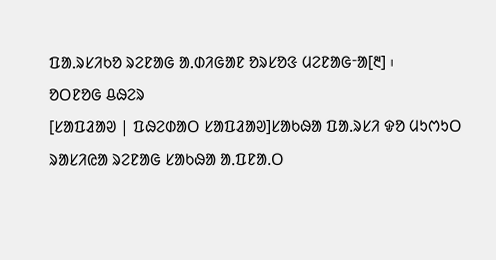ᱯᱟᱹᱨᱥᱤᱠᱚ ᱨᱮᱱᱟᱜ ᱟᱹᱰᱤᱜᱟᱱ ᱚᱨᱥᱚᱝ ᱢᱮᱱᱟᱜᱼᱟ[᱓] ᱾
ᱚᱛᱱᱚᱜ ᱪᱷᱮᱨ
[ᱥᱟᱯᱲᱟᱣ | ᱯᱷᱮᱰᱟᱛ ᱥᱟᱯᱲᱟᱣ]ᱥᱟᱠᱷᱟ ᱯᱟᱹᱨᱥᱤ ᱫᱚ ᱢᱩᱬᱩᱛ ᱨᱟᱥᱤᱭᱟ ᱨᱮᱱᱟᱜ ᱥᱟᱠᱷᱟ ᱟᱹᱯᱱᱟᱹᱛ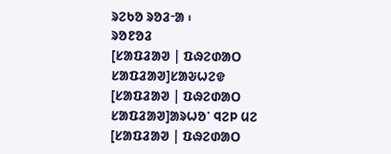ᱨᱮᱠᱚ ᱨᱚᱲᱼᱟ ᱾
ᱨᱚᱱᱚᱲ
[ᱥᱟᱯᱲᱟᱣ | ᱯᱷᱮᱰᱟᱛ ᱥᱟᱯᱲᱟᱣ]ᱥᱟᱶᱦᱮᱫ
[ᱥᱟᱯᱲᱟᱣ | ᱯᱷᱮᱰᱟᱛ ᱥᱟᱯᱲᱟᱣ]ᱟᱨᱦᱚᱸ ᱧᱮᱞ ᱢᱮ
[ᱥᱟᱯᱲᱟᱣ | ᱯᱷᱮᱰᱟᱛ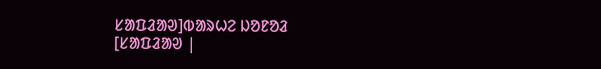ᱥᱟᱯᱲᱟᱣ]ᱵᱟᱨᱦᱮ ᱡᱚᱱᱚᱲ
[ᱥᱟᱯᱲᱟᱣ |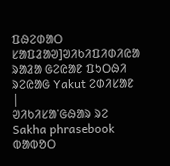ᱯᱷᱮᱰᱟᱛ ᱥᱟᱯᱲᱟᱣ]ᱣᱤᱠᱤᱯᱤᱰᱤᱭᱟ ᱨᱟᱲᱟ ᱜᱮᱭᱟᱱ ᱯᱩᱛᱷᱤ ᱨᱮᱭᱟᱜ Yakut ᱮᱰᱤᱥᱟᱱ |
ᱣᱤᱠᱤᱥᱟᱸᱜᱷᱟᱨ ᱨᱮ Sakha phrasebook ᱵᱟᱵᱚᱛ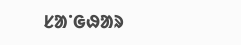ᱥᱟᱸᱜᱷᱟᱨ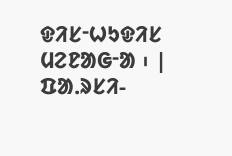ᱫᱤᱥᱼᱦᱩᱫᱤᱥ ᱢᱮᱱᱟᱜᱼᱟ ᱾ |
ᱯᱟᱹᱨᱥᱤ-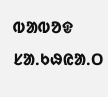ᱵᱟᱵᱚᱫ
ᱥᱟᱹᱠᱷᱭᱟᱹᱛ